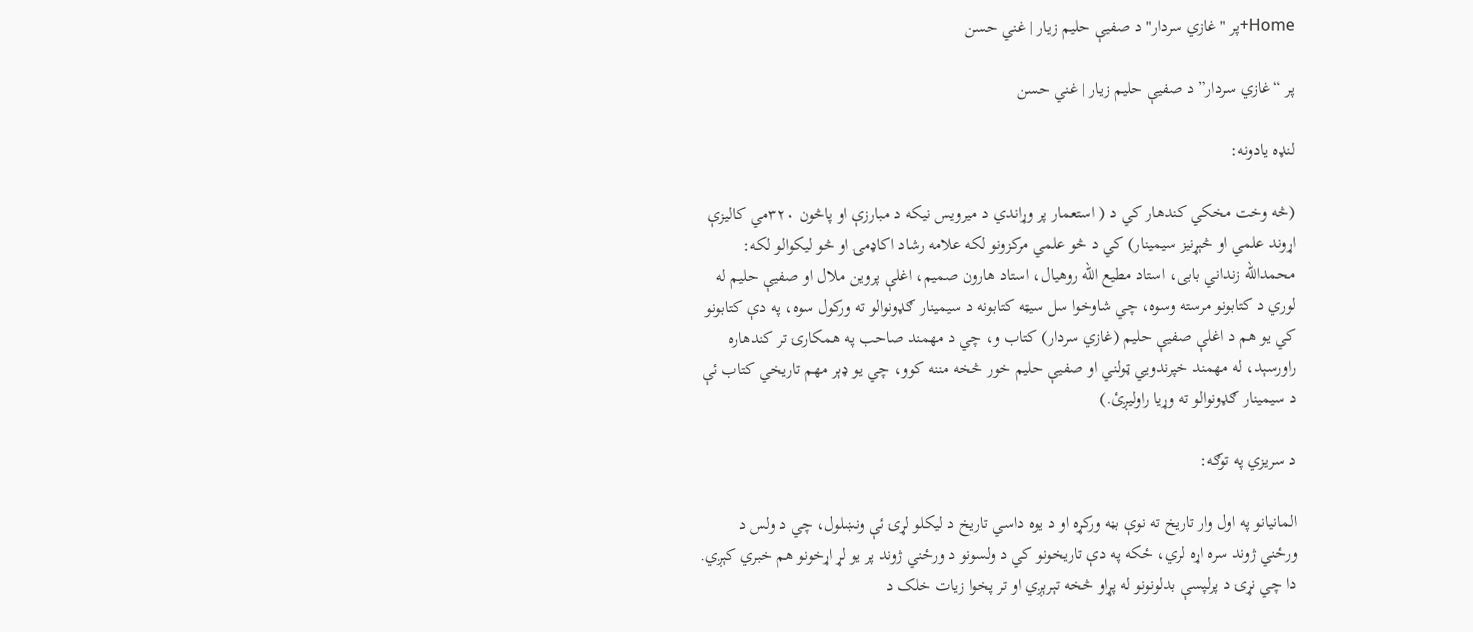Home+پر "غازي سردار" د صفیې حلیم زیار | غني حسن

پر “غازي سردار” د صفیې حلیم زیار | غني حسن

لنډه یادونه:

(څه وخت مخکي کندهار کي د ( استعمار پر وړاندي د میرویس نیکه د مبارزې او پاڅون ۳۲۰مي کالیزې اړوند علمي او څېړنیز سیمینار) کي د څو علمي مرکزونو لکه علامه رشاد اکاډمۍ او څو لیکوالو لکه: محمدالله زنداني بابی، استاد مطیع الله روهیال، استاد هارون صمیم، اغلې پروین ملال او صفیې حلیم له لوري د کتابونو مرسته وسوه، چي شاوخوا سل سیټه کتابونه د سیمینار ګډونوالو ته ورکول سوه، په دې کتابونو کي یو هم د اغلې صفیې حلیم (غازي سردار) کتاب و، چي د مهمند صاحب په همکارۍ تر کندهاره راورسېد، له مهمند خپرندويي ټولني او صفیې حلیم خور څخه مننه کوو، چي یو ډېر مهم تاریخي کتاب ئې د سیمینار ګډونوالو ته وړیا راولیږئ.)

د سریزي په توګه:

المانیانو په اول وار تاریخ ته نوې بڼه ورکړه او د یوه داسي تاریخ د لیکلو لړۍ ئې ونښلول، چي د ولس د ورځني ژوند سره اړه لري، ځکه په دې تاریخونو کي د ولسونو د ورځني ژوند پر یو لړ اړخونو هم خبري کېږي. دا چي نړۍ د پرلپسې بدلونونو له پړاو څخه تېرېږي او تر پخوا زیات خلک د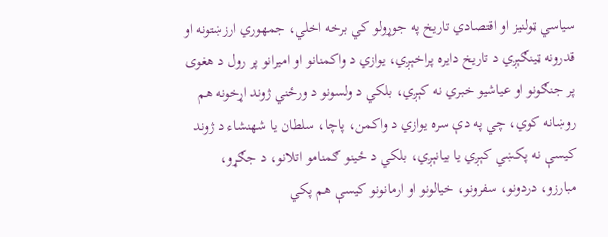سیاسي ټولنیز او اقتصادي تاریخ په جوړولو کي برخه اخلي، جمهوري ارزښتونه او قدرونه ټینګېږي د تاریخ دایره پراخېږي، یوازي د واکمنانو او امیرانو پر رول د هغوی پر جنګونو او عیاشیو خبري نه کېږي، بلکي د ولسونو د ورځني ژوند اړخونه هم روښانه کوي، چي په دې سره یوازي د واکمن، پاچا، سلطان یا شهنشاء د ژوند کیسې نه پکښي کېږي یا بیانېږي، بلکي د ځینو ګمنامو اتلانو، د جګړو، مبارزو، دردونو، سفرونو، خیالونو او ارمانونو کیسې هم پکي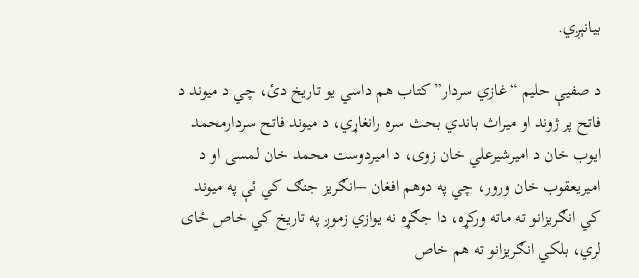بیانېږي.

د صفیې حلیم “غازي سردار” کتاب هم داسي یو تاریخ دئ، چي د میوند د فاتح پر ژوند او میراث باندي بحث سره رانغاړي، د میوند فاتح سردارمحمد ایوب خان د امیرشیرعلي خان زوی، د امیردوست محمد خان لمسی او د امیریعقوب خان ورور، چي په دوهم افغان –انګریز جنګ کي ئې په میوند کي انګریزانو ته ماته ورکړه، دا جګړه نه یوازي زموږ په تاریخ کي خاص ځای لري، بلکي انګریزانو ته هم خاص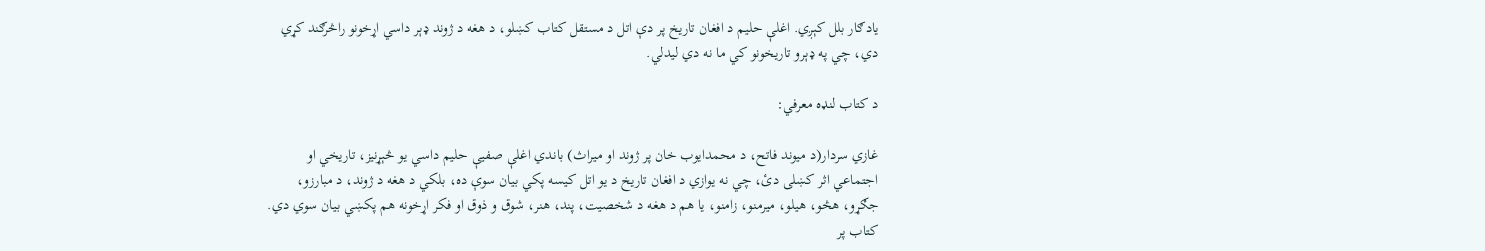یادګار بلل کېږي. اغلې حلیم د افغان تاریخ پر دې اتل د مستقل کتاب کښلو، د هغه د ژوند ډېر داسي اړخونو راڅرګند کړي دي، چي په ډېرو تاریخونو کي ما نه دي لیدلي.

د کتاب لنډه معرفي:

غازي سردار(د میوند فاتح، د محمدایوب خان پر ژوند او میراث) باندي اغلې صفیې حلیم داسي یو څېړنیز، تاریخي او اجتماعي اثر کښلی دئ، چي نه یوازي د افغان تاریخ د یو اتل کیسه پکي بیان سوې ده، بلکي د هغه د ژوند، د مبارزو، جګړو، هڅو، هیلو، میرمنو، زامنو، یا هم د هغه د شخصیت، پند، هنر، شوق و ذوق او فکر اړخونه هم پکښي بیان سوي دي. کتاب پر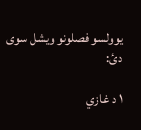یوولسو فصلونو ویشل سوی دئ:

۱ د غازي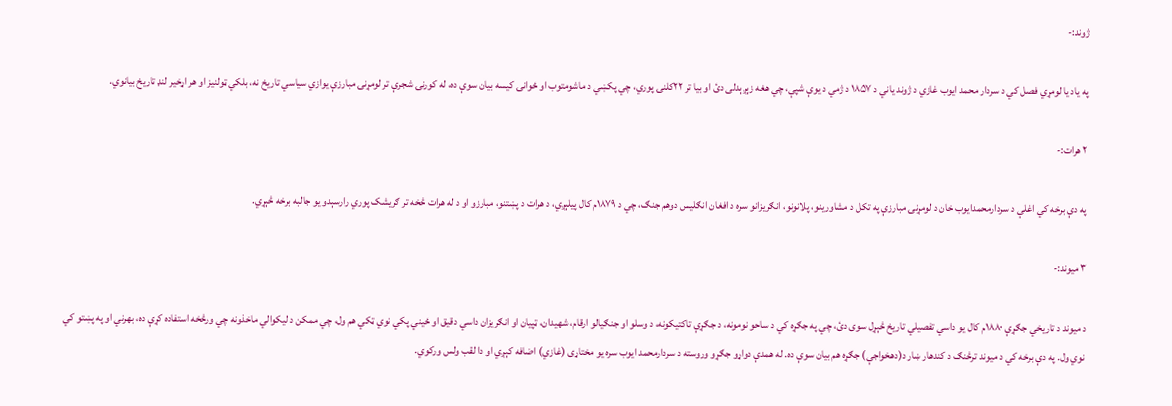ژوند:-

په یاد یا لومړي فصل کي د سردار محمد ایوب غازي د ژوند یاني د ۱۸۵۷ د ژمي د یوې شپې، چي هغه زېږېدلی دئ او بیا تر ۲۲کلنۍ پوري، چي پکښي د ماشومتوب او ځوانۍ کیسه بیان سوې ده، له کورنۍ شجرې تر لومړنۍ مبارزې یوازي سیاسي تاریخ نه، بلکي ټولنیز او هر اړخیر لنډ تاریخ بیانوي.

۲ هرات:-

په دې برخه کي اغلې د سردارمحمدایوب خان د لومړنۍ مبارزې په تکل د مشاورینو، پلانونو، انګریزانو سره د افغان انګلیس دوهم جنګ، چي د ۱۸۷۹م کال پیلېږي، د هرات د پښتنو، مبارزو او د له هرات څخه تر ګریشک پوري رارسېدو یو جالبه برخه څېړي.

۳ میوند:-

د میوند د تاریخي جګړې ۱۸۸۰م کال یو داسي تفصیلي تاریخ څېړل سوی دئ، چي په جګړه کي د ساحو نومونه، د جګړې تاکتیکونه، د وسلو او جنګیالو ارقام، شهیدان، ټپیان او انګریزان داسي دقیق او ځیني پکي نوي ټکي هم ول، چي ممکن د لیکوالي ماخذونه چي ورڅخه استفاده کړې ده، بهرني او په پښتو کي نوي ول. په دې برخه کي د میوند ترڅنګ د کندهار ښار د(دهخواجې) جګړه هم بیان سوې ده. له همدې دواړو جګړو وروسته د سردارمحمد ایوب سره یو مختاړی (غازي) اضافه کېږي او دا لقب ولس ورکوي.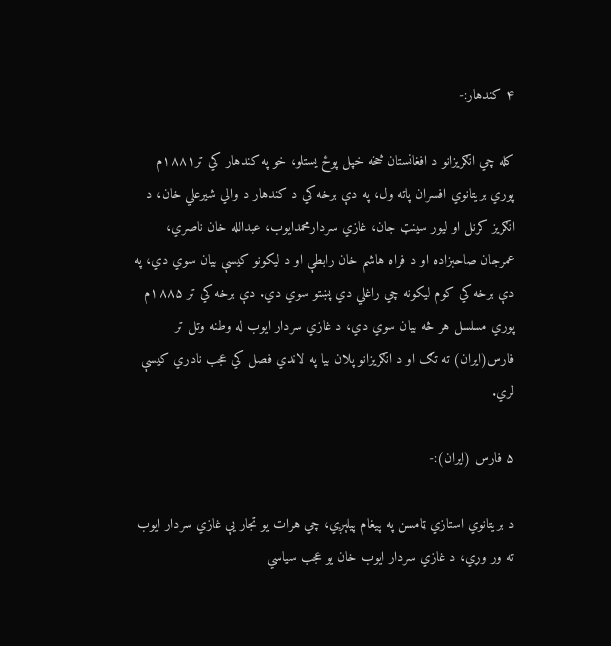۴ کندهار:-

کله چي انګریزانو د افغانستان څخه خپل پوځ یستلو، خو په کندهار کي تر۱۸۸۱م پوري بریتانوي افسران پاته ول، په دې برخه کي د کندهار د والي شیرعلي خان، د انګریز کرنل او لیور سینټ جان، غازي سردارمحمدایوب، عبدالله خان ناصري، عمرجان صاحبزاده او د فراه هاشم خان رابطې او د لیکونو کیسې بیان سوي دي، په دې برخه کي کوم لیکونه چي راغلي دي پښتو سوي دي. دې برخه کي تر ۱۸۸۵م پوري مسلسل هر څه بیان سوي دي، د غازي سردار ایوب له وطنه وتل تر فارس(ایران) ته تګ او د انګریزانو پلان بیا په لاندي فصل کي عجب نادري کیسې لري.

۵ فارس (ایران):-

د بریتانوي استازي ټامسن په پیغام پیلېږي، چي هرات یو تجار یې غازي سردار ایوب ته ور وړي، د غازي سردار ایوب خان یو عجب سیاسي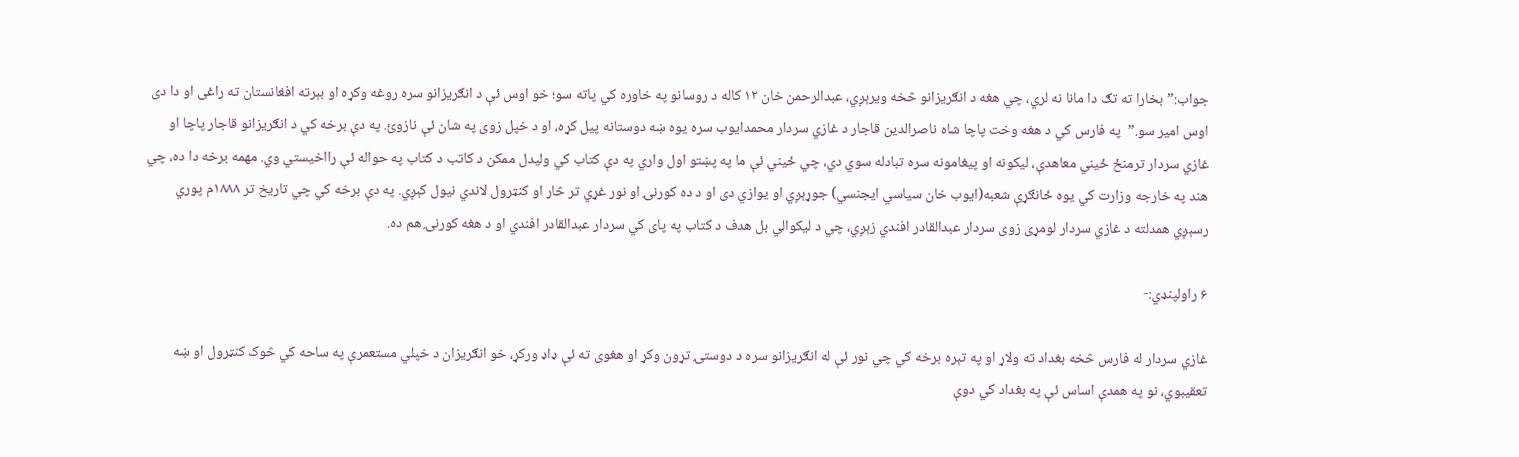جواب:”بخارا ته تګ دا مانا نه لري، چي هغه د انګریزانو څخه ویرېږي، عبدالرحمن خان ۱۲ کاله د روسانو په خاوره کي پاته سو؛ خو اوس ئې د انګریزانو سره روغه وکړه او بېرته افغانستان ته راغی او دا دی اوس امیر سو.”  په فارس کي د هغه وخت پاچا شاه ناصرالدین قاجار د غازي سردار محمدایوب سره یوه ښه دوستانه پیل کړه، او د خپل زوی په شان ئې نازوئ. په دې برخه کي د انګریزانو قاجار پاچا او غازي سردار ترمنځ ځیني معاهدې، لیکونه او پیغامونه سره تبادله سوي دي، چي ځیني ئې ما په پښتو اول واري په دې کتاب کي ولیدل ممکن د کاتب د کتاب په حواله ئې رااخیستي وي. مهمه برخه دا ده، چي هند په خارجه وزارت کي یوه ځانګړې شعبه(ایوب خان سیاسي ایجنسي) جوړېږي او یوازي دی او د ده کورنۍ او نور غړي تر څار او کنټرول لاندي نیول کېږي. په دې برخه کي چي تاریخ تر ۱۸۸۸م پوري رسېږي همدلته د غازي سردار لومړی زوی سردار عبدالقادر افندي زېږي، چي د لیکوالي بل هدف د کتاب په پای کي سردار عبدالقادر افندي او د هغه کورنۍ هم ده.

۶ راولپنډي:-

غازي سردار له فارس څخه بغداد ته ولاړ او په تېره برخه کي چي نور ئې له انګریزانو سره د دوستۍ تړون وکړ او هغوی ته ئې ډاډ ورکړ، خو انګریزان د خپلي مستعمرې په ساحه کي څوک کنټرول او ښه تعقیبوي، نو په همدې اساس ئې په بغداد کي دوې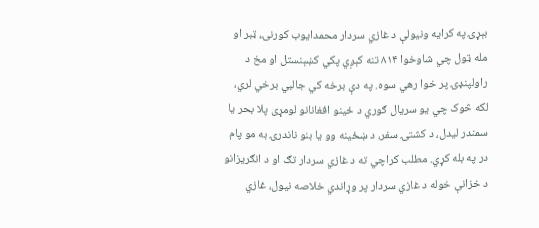بېړۍ په کرایه ونیولې د غازي سردار محمدایوب کورنۍ، ټبر او مله ټول چي شاوخوا ۸۱۴ تنه کېږي پکي کښېنستل او مخ د راولپنډۍ پر خوا رهي سوه. په دې برخه کي جالبي برخي لري، لکه څوک چي یو سریال ګوري د ځينو افغانانو لومړی پلا بحر یا سمندر لیدل، د کشتۍ سفر، د ښځینه وو یا بنو ناندرۍ به مو پام در په بله کړي. مطلب کراچي ته د غازي سردار تګ او د انګریزانو د خزانې خوله د غازي سردار پر وړاندي خلاصه نیول، غازي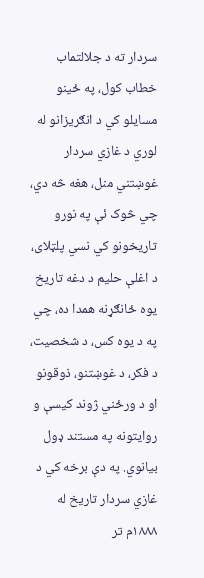سردار ته د جلالتماب خطاب کول، په ځینو مسایلو کي د انګریزانو له لوري د غازي سردار غوښتني منل، هغه څه دي، چي څوک ئې په نورو تاریخونو کي نسي پلټلای، د اغلې حلیم د دغه تاریخ یوه ځانګړنه همدا ده، چي په د یوه کس، د شخصیت، د فکر، د غوښتنو، ذوقونو او د ورځني ژوند کیسې و روایتونه په مستند ډول بیانوي. په دې برخه کي د غازي سردار تاریخ له ۱۸۸۸م تر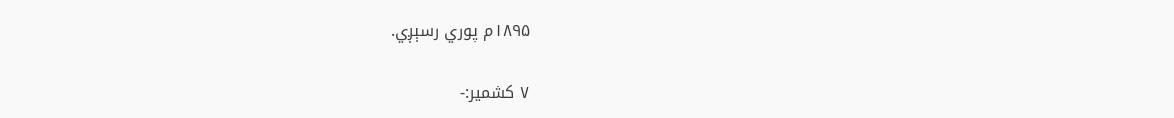۱۸۹۵م پوري رسېږي.

۷ کشمیر:-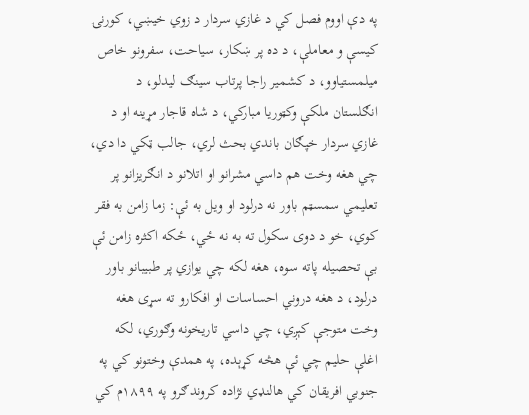په دې اووم فصل کي د غازي سردار د زوي خیښي، کورنۍ کیسې و معاملې، د ده پر ښکار، سیاحت، سفرونو خاص میلمستیاوو، د کشمیر راجا پرتاب سینګ لیدلو، د انګلستان ملکې وکټوریا مبارکي، د شاه قاجار مړینه او د غازي سردار خپګان باندي بحث لري، جالب ټکي دا دي، چي هغه وخت هم داسي مشرانو او اتلانو د انګریزانو پر تعلیمي سمسټم باور نه درلود او ویل به ئې: زما زامن به فقر کوي، خو د دوی سکول ته به نه ځي، ځکه اکثره زامن ئې بې تحصیله پاته سوه، هغه لکه چي یوازي پر طبیبانو باور درلود، د هغه دروني احساسات او افکارو ته سړی هغه وخت متوجې کېږي، چي داسي تاریخونه وګوري، لکه اغلې حلیم چي ئې هڅه کړېده، په همدې وختونو کي په جنوبي افریقان کي هالنډي نژاده کروندګرو په ۱۸۹۹م کي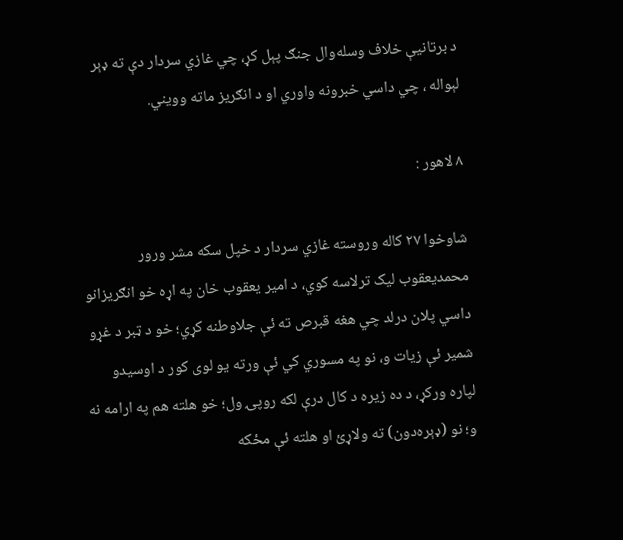د برتانیې خلاف وسله‌وال جنګ پېل کړ، چي غازي سردار دې ته ډېر لېواله ، چي داسي خبرونه واوري او د انګریز ماته وویني.

۸ لاهور :

شاوخوا ۲۷ کاله وروسته غازي سردار د خپل سکه مشر ورور محمدیعقوب لیک ترلاسه کوي، د امیر یعقوب خان په اړه خو انګریزانو داسي پلان درلد چي هغه قبرص ته ئې جلاوطنه کړي؛ خو د ټبر د غړو شمیر ئې زیات و، نو په مسوري کي ئې ورته یو لوی کور د اوسیدو لپاره ورکړ، د ده زیره د کال درې لکه روپۍ ول؛ خو هلته هم په ارامه نه و؛ نو (ډېره‌دون) ته ولاړئ او هلته ئې مځکه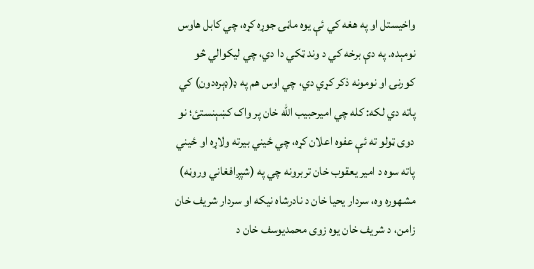واخیستل او په هغه کي ئې یوه ماڼۍ جوړه کړه، چي کابل هاوس نومېده. په دې برخه کي د وند ټکي دا دي، چي لیکوالي څو کورنۍ او نومونه ذکر کړي دي، چي اوس هم په ډ(ډېره‌دون) کي پاته دي لکه: کله چي امیرحبیب الله خان پر واک کښېنستئ؛ نو دوی ټولو ته ئې عفوه اعلان کړه، چي ځیني بیرته ولاړه او ځیني پاته سوه د امیر یعقوب خان تربرونه چي په (شپږافغاني وروڼه) مشهوره وه، سردار یحیا خان د نادرشاه نیکه او سردار شریف خان زامن، د شریف خان یوه زوی محمدیوسف خان د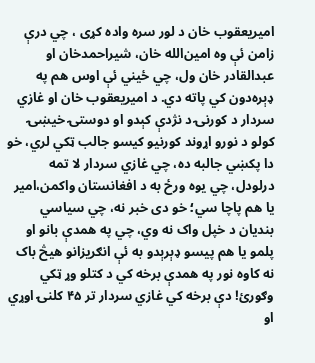امیریعقوب خان د لور سره واده کړی ، چي درې زامن ئې وه امین‌الله خان، شیراحمدخان او عبدالقادر خان ول، چي ځیني ئې اوس هم په ډېره‌دون کي پاته دي. د امیریعقوب خان او غازي سردار د کورنۍ د نژدې کېدو او دوستۍ خیښۍ کولو د نورو اړوند کورنیو کیسو جالب ټکي لري، خو دا پکښي جالبه ده، چي غازي سردار لا تمه درلودل، چي یوه ورځ به د افغانستان واکمن،امیر یا هم پاچا سي؛ خو دی خبر نه، چي سیاسي بندیان د خپل واک نه وي، چي په همدې بانو او پلمو یا هم پیسو ډېرېدو به ئې انګریزانو هیڅ باک نه کاوه نور په همدې برخه کي د کتلو وړ ټکي وګورئ! دې برخه کي غازي سردار تر ۴۵ کلنۍ اوړي او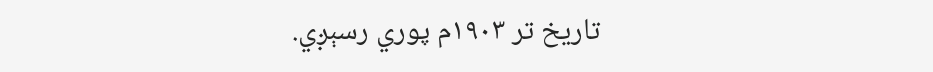تاریخ تر ۱۹۰۳م پوري رسېږي.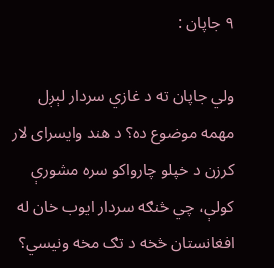۹ جاپان :

ولي جاپان ته د غازي سردار لېږل مهمه موضوع ده؟ د هند وایسرای لار‌ کرزن د خپلو چارواکو سره مشورې کولې، چي څنګه سردار ایوب خان له افغانستان څخه د تګ مخه ونیسي؟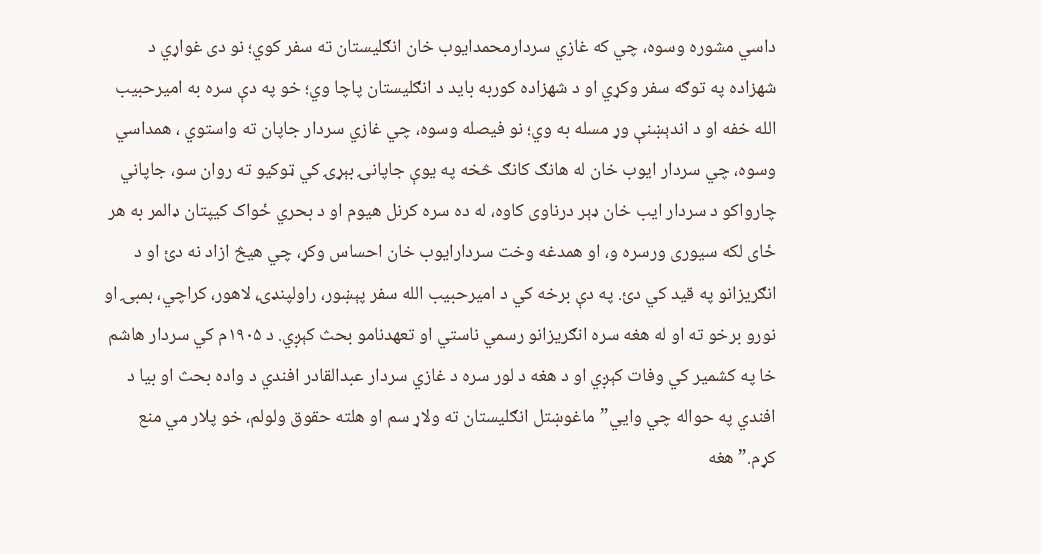داسي مشوره وسوه، چي که غازي سردارمحمدایوب خان انګلیستان ته سفر کوي؛ نو دی غواړي د شهزاده په توګه سفر وکړي او د شهزاده کوربه باید د انګلیستان پاچا وي؛ خو په دې سره به امیرحبیب الله خفه او د اندېښنې وړ مسله به وي؛ نو فیصله وسوه، چي غازي سردار جاپان ته واستوي ، همداسي وسوه، چي سردار ایوب خان له هانګ کانګ څخه په یوې جاپانۍ بېړۍ کي ټوکیو ته روان سو، جاپاني چارواکو د سردار ایب خان ډېر درناوی کاوه، له ده سره کرنل هیوم او د بحري ځواک کیپتان ډالمر به هر ځای لکه سیوری ورسره و، او همدغه وخت سردارایوب خان احساس وکړ، چي هیڅ ازاد نه دئ او د انګریزانو په قید کي دئ. په دې برخه کي د امیرحبیب الله سفر پېښور، راولپنډۍ، لاهور، کراچي، بمبۍ او نورو برخو ته او له هغه سره انګریزانو رسمي ناستي او تعهدنامو بحث کېږي. د ۱۹۰۵م کي سردار هاشم خا په کشمیر کي وفات کېږي او د هغه د لور سره د غازي سردار عبدالقادر افندي د واده بحث او بیا د افندي په حواله چي وايي”ماغوښتل انګلیستان ته ولاړ سم او هلته حقوق ولولم، خو پلار مي منع کړم.” هغه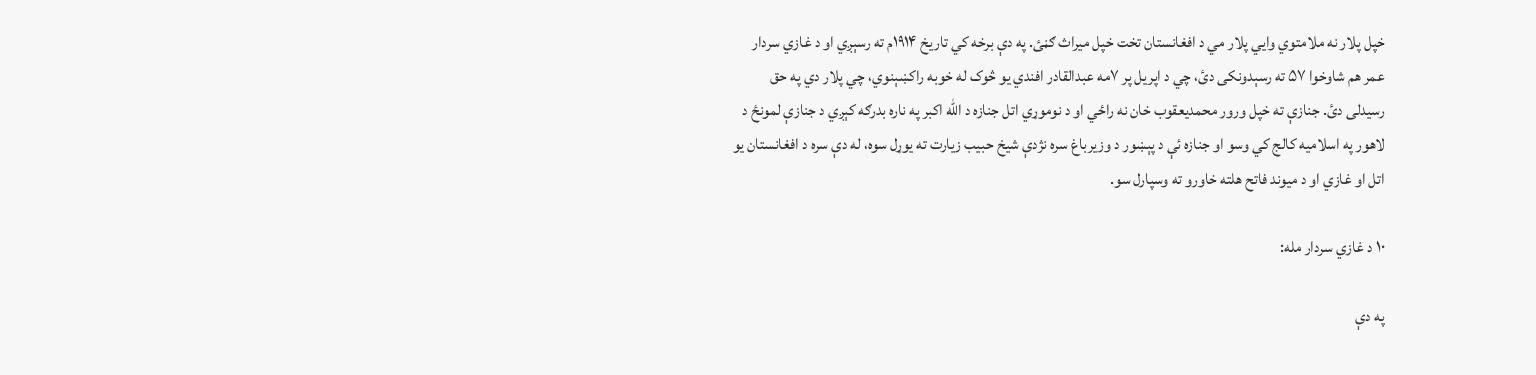خپل پلار نه ملامتوي وايي پلار مي د افغانستان تخت خپل میراث ګڼئ. په دې برخه کي تاریخ ۱۹۱۴م ته رسېږي او د غازي سردار عمر هم شاوخوا ۵۷ ته رسېدونکی دئ، چي د اپریل پر ۷مه عبدالقادر افندي یو څوک له خوبه راکښېنوي، چي پلار دي په حق رسیدلی دئ. جنازې ته خپل ورور محمدیعقوب خان نه راځي او د نوموړي اتل جنازه د الله اکبر په ناره بدرګه کېږي د جنازې لمونځ د لاهور په اسلامیه کالج کي وسو او جنازه ئې د پېښور د وزیرباغ سره نژدې شیخ حبیب زیارت ته یوړل سوه، له دې سره د افغانستان یو اتل او غازي او د میوند فاتح هلته خاورو ته وسپارل سو.

۱۰ د غازي سردار مله:

په دې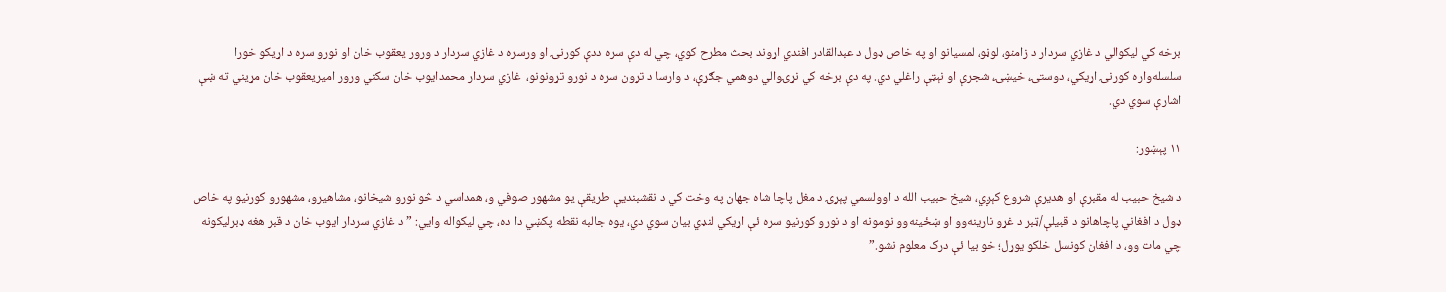برخه کي لیکوالي د غازي سردار د زامنو، لوڼو، لمسیانو او په خاص ډول د عبدالقادر افندي اړوند بحث مطرح کوي، چي له دې سره ددې کورنۍ او ورسره د غازي سردار د ورور یعقوب خان او نورو سره د اړیکو خورا سلسله‌واره کورنۍ اړیکي، دوستۍ، خیښۍ، شجرې او نېټې راغلي دي. په دې برخه کي نړۍ‌والي دوهمي جګړې، د وارسا د تړون سره د نورو تړونونو،  غازي سردار محمدایوب خان سکني ورور امیریعقوب خان مړیني ته ښې اشارې سوي دي.

۱۱ پېښور:

د شیخ حبیب له مقبرې او هدیرې شروع کېږي، شیخ حبیب الله د اوولسمي پېړۍ د مغل پاچا شاه جهان په وخت کي د نقشبندیې طریقې یو مشهور صوفي و، همداسي د څو نورو شیخانو، مشاهیرو، مشهورو کورنیو په خاص ډول د افغاني پاچاهانو د قبیلې/ټبر د غړو نارینه‌وو او ښځینه‌وو نومونه او د نورو کورنیو سره ئې اړیکي لنډي بیان سوي دي، یوه جالبه نقطه پکښي دا ده، چي لیکواله وايي: ” د غازي سردار ایوب خان د قبر هغه ډبرلیکونه چي مات وو، د افغان کونسل خلکو یوړل؛ خو بیا ئې درک معلوم نشو.”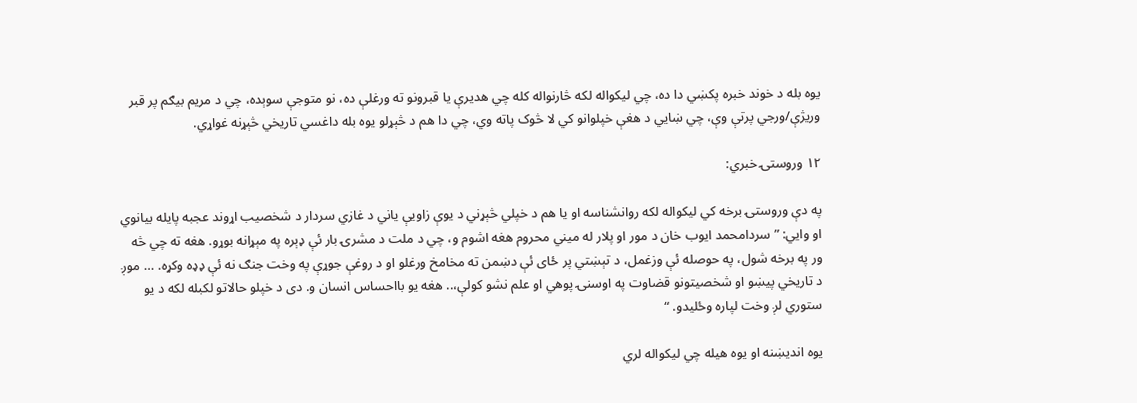یوه بله د خوند خبره پکښي دا ده، چي لیکواله لکه څارنواله کله چي هدیرې یا قبرونو ته ورغلې ده، نو متوجې سوېده، چي د مریم بیګم پر قبر وریژې/ورجي پرتې وې، چي ښايي د هغې خپلوانو کي لا څوک پاته وي، چي دا هم د څېړلو یوه بله داغسي تاریخي څېړنه غواړي.

۱۲ وروستۍ خبري:

په دې وروستۍ برخه کي لیکواله لکه روانشناسه او یا هم د خپلي څېړني د یوې زاويې یاني د غازي سردار د شخصیب اړوند عجبه پایله بیانوي او وايي: ” سردامحمد ایوب خان د مور او پلار له میني محروم هغه اشوم و، چي د ملت د مشرۍ بار ئې ډېره په مېړانه بوړو. هغه ته چي څه ور په برخه شول، په حوصله ئې وزغمل، د تېښتي پر ځای ئې دښمن ته مخامخ ورغلو او د روغې جوړې په وخت جنګ نه ئې ډډه وکړه. … موږ د تاریخي پیښو او شخصیتونو قضاوت په اوسنۍ پوهي او علم نشو کولې،.. هغه یو بااحساس انسان و. دی د خپلو حالاتو لکبله لکه د یو ستوري لږ وخت لپاره وځلیدو. “

یوه اندیښنه او یوه هیله چي لیکواله لري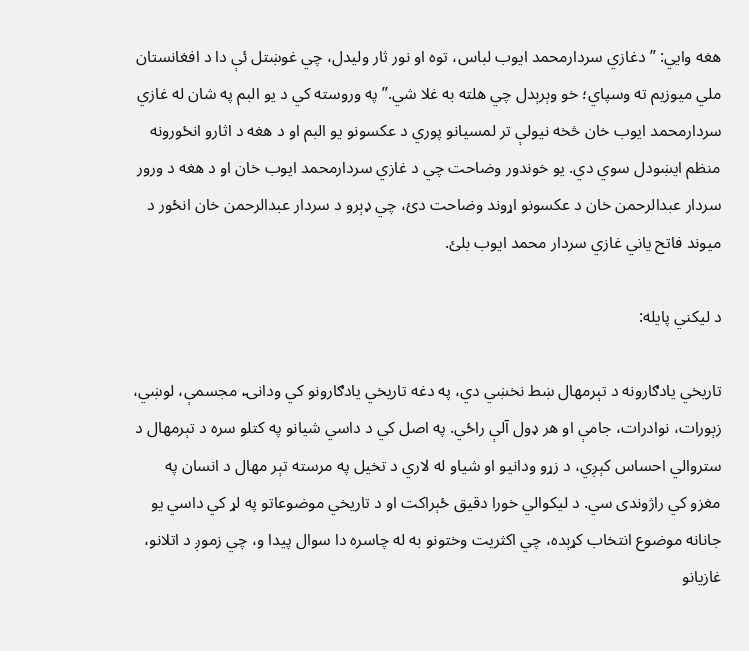هغه وايي: ” دغازي سردارمحمد ایوب لباس، توه او نور ثار ولیدل، چي غوښتل ئې دا د افغانستان ملي میوزیم ته وسپاي؛ خو وېرېدل چي هلته به غلا شي.” په وروسته کي د یو البم په شان له غازي سردارمحمد ایوب خان څخه نیولې تر لمسیانو پوري د عکسونو یو البم او د هغه د اثارو انځورونه منظم ایښودل سوي دي. یو خوندور وضاحت چي د غازي سردارمحمد ایوب خان او د هغه د ورور سردار عبدالرحمن خان د عکسونو اړوند وضاحت دئ، چي ډېرو د سردار عبدالرحمن خان انځور د میوند فاتح یاني غازي سردار محمد ایوب بلئ.

د لیکني پایله:

تاریخي یادګارونه د تېرمهال ښط نخښي دي، په دغه تاریخي یادګارونو کي ودانۍ، مجسمې، لوښي، زېورات، نوادرات، جامې او هر ډول آلې راځي. په اصل کي د داسي شیانو په کتلو سره د تېرمهال د ستروالي احساس کېږي، د زړو ودانیو او شیاو له لاري د تخیل په مرسته تېر مهال د انسان په مغزو کي راژوندی سي. د لیکوالي خورا دقیق ځېراکت او د تاریخي موضوعاتو په لړ کي داسي یو جانانه موضوع انتخاب کړېده، چي اکثریت وختونو به له چاسره دا سوال پيدا و، چي زموږ د اتلانو، غازیانو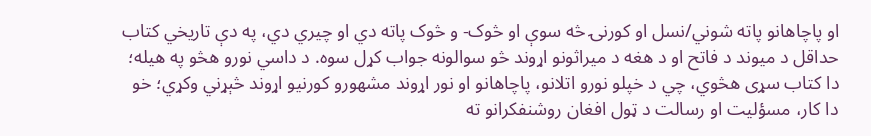او پاچاهانو پاته شوني/نسل او کورنۍ څه سوې او څوک- و څوک پاته دي او چیري دي، په دې تاریخي کتاب حداقل د میوند د فاتح او د هغه د میراثونو اړوند څو سوالونه جواب کړل سوه. د داسي نورو هڅو په هیله؛ دا کتاب سړی هڅوي، چي د خپلو نورو اتلانو، پاچاهانو او نور اړوند مشهورو کورنیو اړوند څېړني وکړي؛ خو دا کار، مسؤلیت او رسالت د ټول افغان روشنفکرانو ته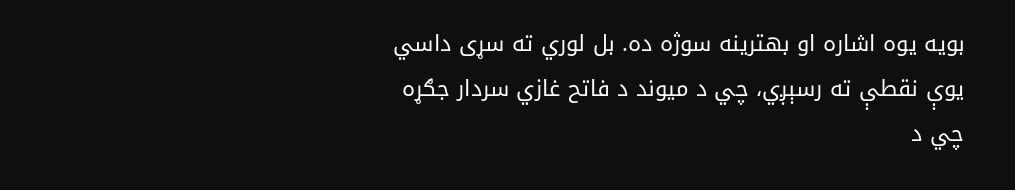بویه یوه اشاره او بهترینه سوژه ده. بل لوري ته سړی داسي یوې نقطې ته رسېږي، چي د میوند د فاتح غازي سردار جګړه چي د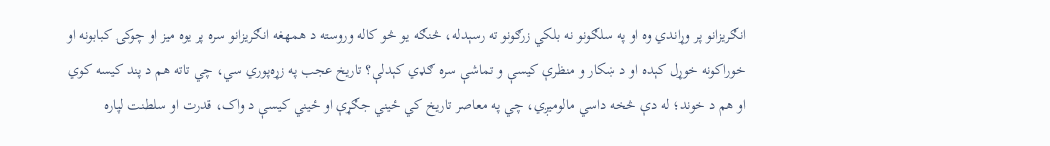انګریزانو پر وړاندي وه او په سلګونو نه بلکي زرګونو ته رسېدله، څنګه یو څو کاله وروسته د همهغه انګریزانو سره پر یوه میز او چوکۍ کبابونه او خوراکونه خوړل کېده او د ښکار و منظرې کیسې و تماشې سره ګډي کېدلې؟ تاریخ عجب په زړه‌پوري سي، چي تاته هم د پند کیسه کوي او هم د خوند؛ له دې څخه داسي مالومیږي، چي په معاصر تاریخ کي ځیني جګړې او ځیني کیسې د واک، قدرت او سلطنت لپاره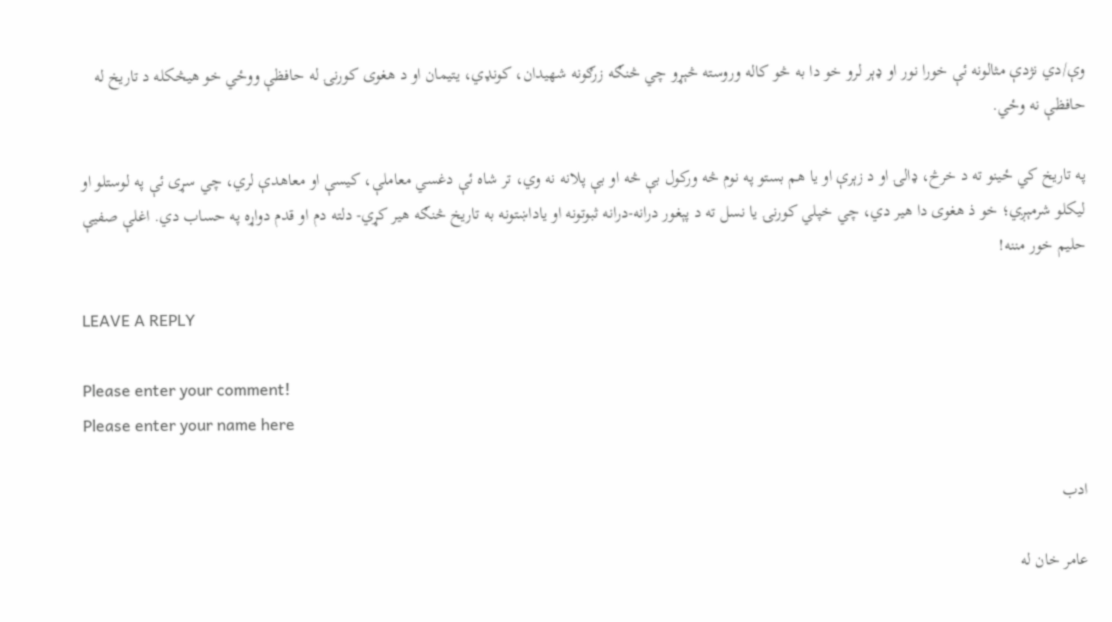وې/دي نژدې مثالونه ئې خورا نور او ډېر لرو خو دا به څو کاله وروسته څېړو چي څنګه زرګونه شهیدان، کونډي، یتیمان او د هغوی کورنۍ له حافظې ووځي خو هيڅکله د تاریخ له حافظې نه وځي.

په تاریخ کي ځینو ته د خرڅ، ډالۍ او د زېرې او یا هم بستو په نوم څه ورکول بې څه او بې پلانه نه وي، تر شاه ئې دغسي معاملې، کیسې او معاهدې لري، چي سړی ئې په لوستلو او لیکلو شرمېږي؛ خو ذ هغوی دا هیر دي، چي خپلي کورنۍ یا نسل ته د پېغور درانه-درانه ثبوتونه او یاداښتونه به تاریخ څنګه هیر کړي- دلته دم او قدم دواړه په حساب دي. اغلې صفیې حلیم خور مننه!

LEAVE A REPLY

Please enter your comment!
Please enter your name here

ادب

عامر خان له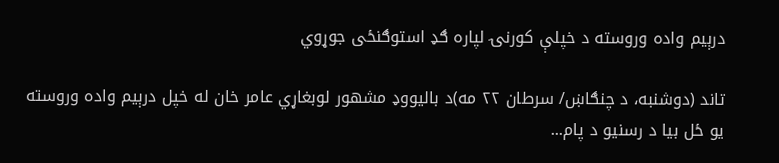درېیم واده وروسته د خپلې کورنۍ لپاره ګډ استوګنځی جوړوي

تاند (دوشنبه، د چنګاښ/ سرطان ۲۲ مه)د بالیووډ مشهور لوبغاړي عامر خان له خپل درېیم واده وروسته یو ځل بیا د رسنیو د پام...